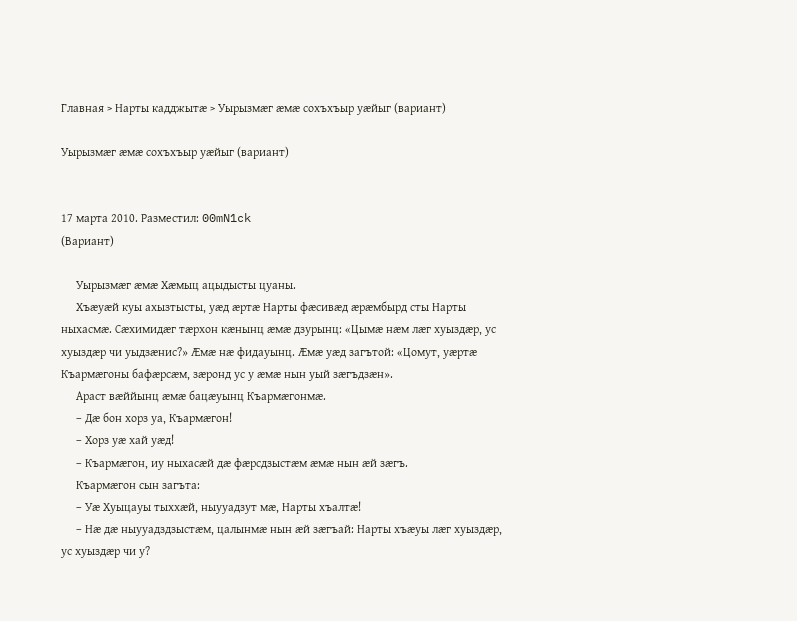Главная > Нарты кадджытæ > Уырызмæг æмæ сохъхъыр уæйыг (вариант)

Уырызмæг æмæ сохъхъыр уæйыг (вариант)


17 марта 2010. Разместил: 00mN1ck
(Вариант)

     Уырызмæг æмæ Хæмыц ацыдысты цуаны.
     Хъæуæй куы ахызтысты, уæд æртæ Нарты фæсивæд æрæмбырд сты Нарты ныхасмæ. Сæхимидæг тæрхон кæнынц æмæ дзурынц: «Цымæ нæм лæг хуыздæр, ус хуыздæр чи уыдзæнис?» Æмæ нæ фидауынц. Æмæ уæд загътой: «Цомут, уæртæ Къармæгоны бафæрсæм, зæронд ус у æмæ нын уый зæгъдзæн».
     Араст вæййынц æмæ бацæуынц Къармæгонмæ.
     – Дæ бон хорз уа, Къармæгон!
     – Хорз уæ хай уæд!
     – Къармæгон, иу ныхасæй дæ фæрсдзыстæм æмæ нын æй зæгъ.
     Къармæгон сын загъта:
     – Уæ Хуыцауы тыххæй, ныууадзут мæ, Нарты хъалтæ!
     – Нæ дæ ныууадздзыстæм, цалынмæ нын æй зæгъай: Нарты хъæуы лæг хуыздæр, ус хуыздæр чи у?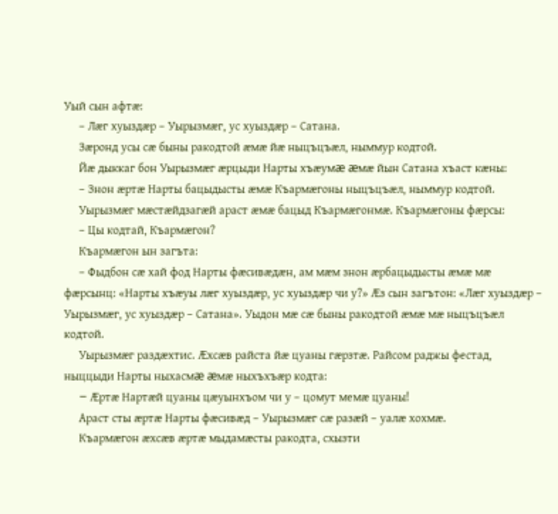Уый сын афтæ:
     – Лæг хуыздæр – Уырызмæг, ус хуыздæр – Сатана.
     Зæронд усы сæ быны ракодтой æмæ йæ ныцъцъæл, ныммур кодтой.
     Йæ дыккаг бон Уырызмæг æрцыди Нарты хъæумæ æмæ йын Сатана хъаст кæны:
     – Знон æртæ Нарты бацыдысты æмæ Къармæгоны ныцъцъæл, ныммур кодтой.
     Уырызмæг мæстæйдзагæй араст æмæ бацыд Къармæгонмæ. Къармæгоны фæрсы:
     – Цы кодтай, Къармæгон?
     Къармæгон ын загъта:
     – Фыдбон сæ хай фод Нарты фæсивæдæн, ам мæм знон æрбацыдысты æмæ мæ фæрсынц: «Нарты хъæуы лæг хуыздæр, ус хуыздæр чи у?» Æз сын загътон: «Лæг хуыздæр – Уырызмæг, ус хуыздæр – Сатана». Уыдон мæ сæ быны ракодтой æмæ мæ ныцъцъæл кодтой.
     Уырызмæг раздæхтис. Æхсæв райста йæ цуаны гæрзтæ. Райсом раджы фестад, ныццыди Нарты ныхасмæ æмæ ныхъхъæр кодта:
     – Æртæ Нартæй цуаны цæуынхъом чи у – цомут мемæ цуаны!
     Араст сты æртæ Нарты фæсивæд – Уырызмæг сæ разæй – уалæ хохмæ.
     Къармæгон æхсæв æртæ мыдамæсты ракодта, схызти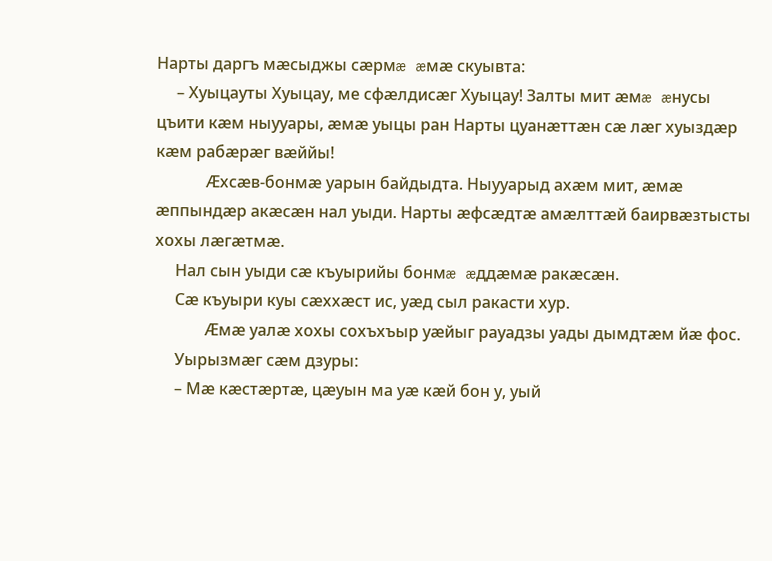Нарты даргъ мæсыджы сæрмæ æмæ скуывта:
     – Хуыцауты Хуыцау, ме сфæлдисæг Хуыцау! Залты мит æмæ æнусы цъити кæм ныууары, æмæ уыцы ран Нарты цуанæттæн сæ лæг хуыздæр кæм рабæрæг вæййы!
     Æхсæв-бонмæ уарын байдыдта. Ныууарыд ахæм мит, æмæ æппындæр акæсæн нал уыди. Нарты æфсæдтæ амæлттæй баирвæзтысты хохы лæгæтмæ.
     Нал сын уыди сæ къуырийы бонмæ æддæмæ ракæсæн.
     Сæ къуыри куы сæххæст ис, уæд сыл ракасти хур.
     Æмæ уалæ хохы сохъхъыр уæйыг рауадзы уады дымдтæм йæ фос.
     Уырызмæг сæм дзуры:
     – Мæ кæстæртæ, цæуын ма уæ кæй бон у, уый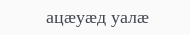ацæуæд уалæ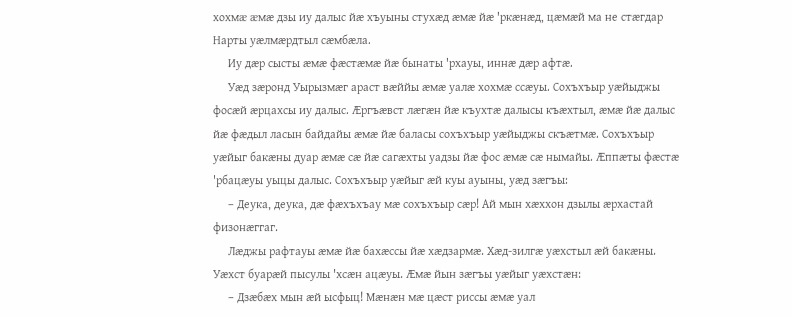хохмæ æмæ дзы иу далыс йæ хъуыны стухæд æмæ йæ 'ркæнæд, цæмæй ма не стæгдар Нарты уæлмæрдтыл сæмбæла.
     Иу дæр сысты æмæ фæстæмæ йæ бынаты 'рхауы, иннæ дæр афтæ.
     Уæд зæронд Уырызмæг араст вæййы æмæ уалæ хохмæ ссæуы. Сохъхъыр уæйыджы фосæй æрцахсы иу далыс. Æргъæвст лæгæн йæ къухтæ далысы къæхтыл, æмæ йæ далыс йæ фæдыл ласын байдайы æмæ йæ баласы сохъхъыр уæйыджы скъæтмæ. Сохъхъыр уæйыг бакæны дуар æмæ сæ йæ сагæхты уадзы йæ фос æмæ сæ нымайы. Æппæты фæстæ 'рбацæуы уыцы далыс. Сохъхъыр уæйыг æй куы ауыны, уæд зæгъы:
     – Деука, деука, дæ фæхъхъау мæ сохъхъыр сæр! Ай мын хæххон дзылы æрхастай физонæггаг.
     Лæджы рафтауы æмæ йæ бахæссы йæ хæдзармæ. Хæд-зилгæ уæхстыл æй бакæны. Уæхст буарæй пысулы 'хсæн ацæуы. Æмæ йын зæгъы уæйыг уæхстæн:
     – Дзæбæх мын æй ысфыц! Мæнæн мæ цæст риссы æмæ уал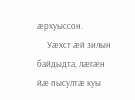æрхуыссон.
     Уæхст æй зилын байдыдта, лæгæн йæ пысултæ куы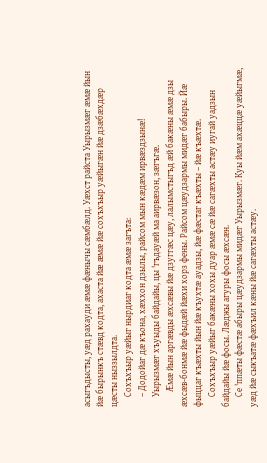асыгъдысты, уæд рахауди æмæ фæнычы сæмбæлд. Уæхст райста Уырызмæг æмæ йын йæ бырынкъ стæвд кодта, ахаста йæ æмæ йæ сохъхъыр уæйыгæн йæ дзæбæхдæр цæсты ныззылдта.
     Сохъхъыр уæйыг нырдиаг кодта æмæ загъта:
     – Додойаг дæ къона, хæххон дзылы, райсом мын кæдæм ирвæздзынæ!
     Уырызмæг хъуыды байдайы, цы 'гъдауæй ма аирвæзон, зæгъгæ.
     Æмæ йын аргæвды æхсæвы йæ дзуггæс цæу, лалымстыгъд æй бакæны æмæ дзы æхсæв-бонмæ йæ фыдæй йæхи хорз фены. Райсом цæудзармы мидæг бабыры. Йæ фыццаг къæхты йын йæ къухтæ ауадзы, йæ фæстаг къæхты – йæ къæхтæ.
     Сохъхъыр уæйыг бакæны хохы дуар æмæ сæ йæ сагæхты астæу иугай уадзын байдайы йæ фосы. Лæджы агуры фосы æхсæн.
     Се 'ппæты фæстæ абыры цæудзармы мидæг Уырызмæг. Куы йæм ахæццæ уæйыгмæ, уæд йæ сыкъатæ фæхъил кæны йæ сагæхты астæу.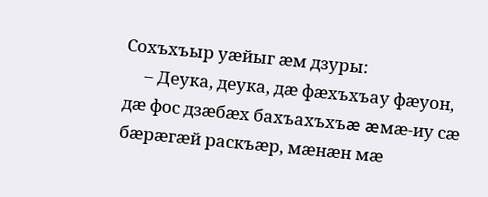Сохъхъыр уæйыг æм дзуры:
     – Деука, деука, дæ фæхъхъау фæуон, дæ фос дзæбæх бахъахъхъæ æмæ-иу сæ бæрæгæй раскъæр, мæнæн мæ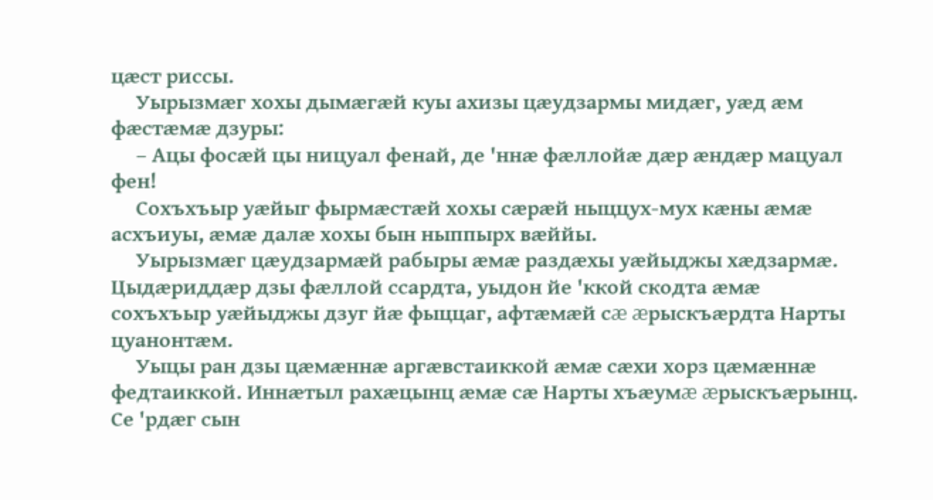цæст риссы.
     Уырызмæг хохы дымæгæй куы ахизы цæудзармы мидæг, уæд æм фæстæмæ дзуры:
     – Ацы фосæй цы ницуал фенай, де 'ннæ фæллойæ дæр æндæр мацуал фен!
     Сохъхъыр уæйыг фырмæстæй хохы сæрæй ныццух-мух кæны æмæ асхъиуы, æмæ далæ хохы бын ныппырх вæййы.
     Уырызмæг цæудзармæй рабыры æмæ раздæхы уæйыджы хæдзармæ. Цыдæриддæр дзы фæллой ссардта, уыдон йе 'ккой скодта æмæ сохъхъыр уæйыджы дзуг йæ фыццаг, афтæмæй сæ æрыскъæрдта Нарты цуанонтæм.
     Уыцы ран дзы цæмæннæ аргæвстаиккой æмæ сæхи хорз цæмæннæ федтаиккой. Иннæтыл рахæцынц æмæ сæ Нарты хъæумæ æрыскъæрынц. Се 'рдæг сын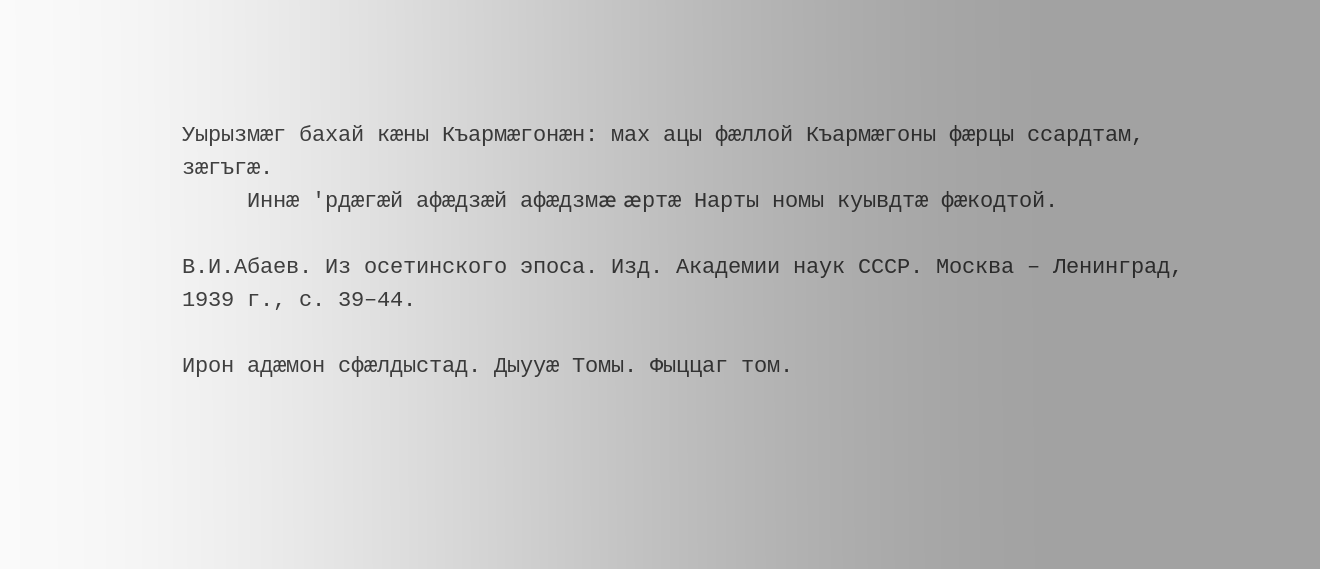Уырызмæг бахай кæны Къармæгонæн: мах ацы фæллой Къармæгоны фæрцы ссардтам, зæгъгæ.
     Иннæ 'рдæгæй афæдзæй афæдзмæ æртæ Нарты номы куывдтæ фæкодтой.

В.И.Абаев. Из осетинского эпоса. Изд. Академии наук СССР. Москва – Ленинград, 1939 г., с. 39–44.

Ирон адæмон сфæлдыстад. Дыууæ Томы. Фыццаг том.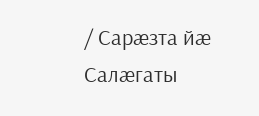/ Сарæзта йæ Салæгаты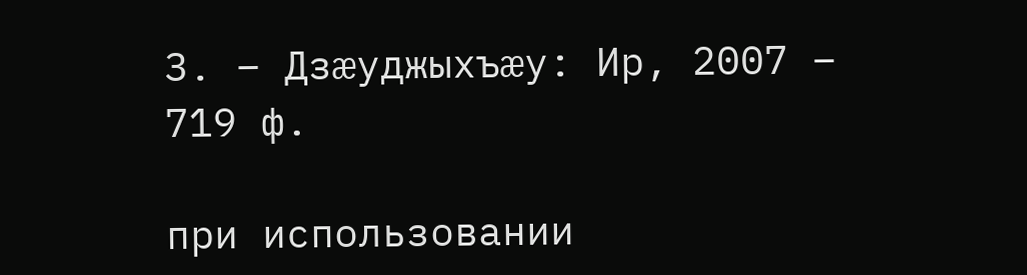З. – Дзæуджыхъæу: Ир, 2007 – 719 ф.

при использовании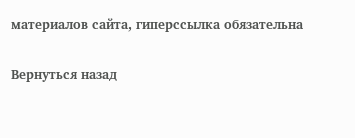материалов сайта, гиперссылка обязательна

Вернуться назад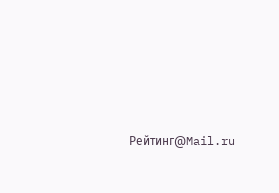Рейтинг@Mail.ru